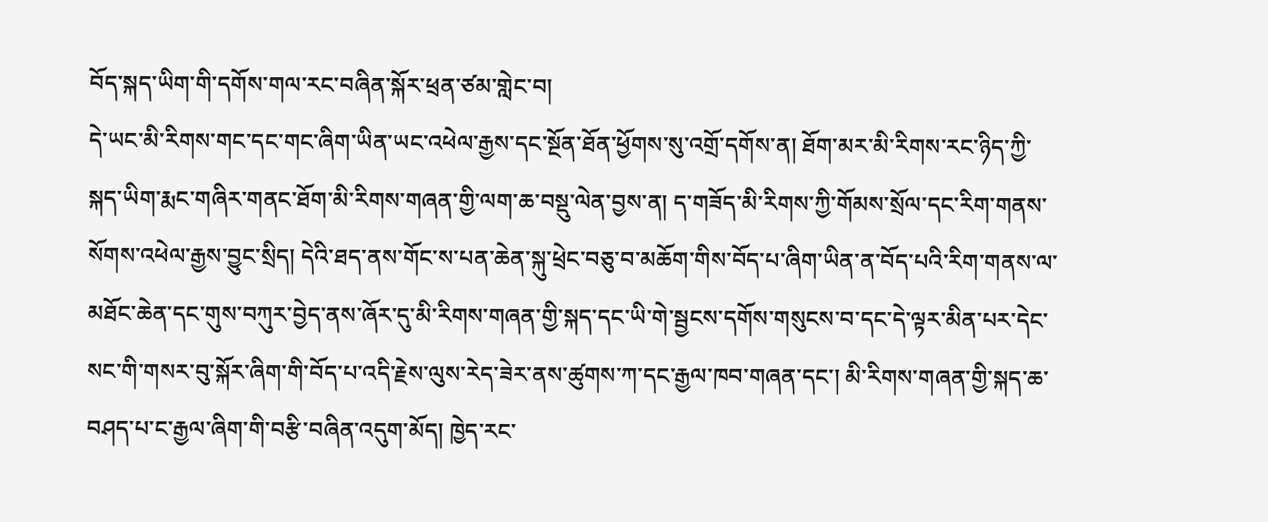བོད་སྐད་ཡིག་གི་དགོས་གལ་རང་བཞིན་སྐོར་ཕྲན་ཙམ་གླེང་བ།
དེ་ཡང་མི་རིགས་གང་དང་གང་ཞིག་ཡིན་ཡང་འཕེལ་རྒྱས་དང་སྔོན་ཐོན་ཕྱོགས་སུ་འགྲོ་དགོས་ན། ཐོག་མར་མི་རིགས་རང་ཉིད་ཀྱི་སྐད་ཡིག་རྨང་གཞིར་གནང་ཐོག་མི་རིགས་གཞན་གྱི་ལག་ཆ་བསྡུ་ལེན་བྱས་ན། ད་གཟོད་མི་རིགས་ཀྱི་གོམས་སྲོལ་དང་རིག་གནས་སོགས་འཕེལ་རྒྱས་བྱུང་སྲིད། དེའི་ཐད་ནས་གོང་ས་པན་ཆེན་སྐུ་ཕྲེང་བཅུ་བ་མཆོག་གིས་བོད་པ་ཞིག་ཡིན་ན་བོད་པའི་རིག་གནས་ལ་མཐོང་ཆེན་དང་གུས་བཀུར་བྱེད་ནས་ཞོར་དུ་མི་རིགས་གཞན་གྱི་སྐད་དང་ཡི་གེ་སྦྱངས་དགོས་གསུངས་བ་དང་དེ་ལྟར་མིན་པར་དེང་སང་གི་གསར་བུ་སྐོར་ཞིག་གི་བོད་པ་འདི་རྗེས་ལུས་རེད་ཟེར་ནས་ཚུགས་ཀ་དང་རྒྱལ་ཁབ་གཞན་དང་། མི་རིགས་གཞན་གྱི་སྐད་ཆ་བཤད་པ་ང་རྒྱལ་ཞིག་གི་བརྩི་བཞིན་འདུག་མོད། ཁྱེད་རང་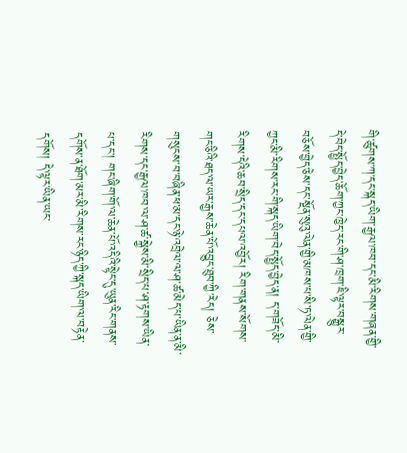གི་ཚུགས་ཀ་དང་སྐད་ཡིག་རྒྱལ་ཁབ་དང་མི་རིགས་གཞན་གྱི་དེ་བེད་སྤྱོད་བྱེད་ཆོག་ཀྱང་ཁྱེད་རང་གི་ཤ་ཁྲག་ཇི་ལྟར་བསྒྱུར་བཅོས་བྱེད་ཅེས་དང་སྔོན་སུའུ་ལེན་གྱི་མཁས་པ་སི་ཏ་ལེན་གྱི་ཀྱང་མི་རིགས་རང་གི་སྐད་ཡིག་བེད་སྤྱོད་བྱེད་ན། ད་གཟོད་མི་རིགས་དེའི་ཆབ་སྲིད་དང་དཔལ་འབྱོར། རིག་གནས་སོགས་གང་ཅིའི་ཐད་ལ་ཡར་རྒྱས་ཆེན་པོ་འབྱུང་ཐུབ་ཀྱི་རེད། ཅེས་གསུངས་བ་བཞིན་ཕ་མ་དང་ཉེ་འབྲེལ་ལ་ཤ་ཚ་མེད་པ་ཡིན་ན་མི་རིགས་དང་རྒྱལ་ཁབ་ལ་ཤ་ཚ་སྐྱེས་མི་སྲིད་པ་ཤ་རྟགས་ཡིན་པ་དང་། གང་ཞིག་གོ་ལ་ཆེན་པོ་འདིའི་སྟེང་དུ་ཡུན་རིང་གནས་དགོས་ན་ཐོག་མར་མི་རིགས་རང་ཉིད་ཀྱི་སྐད་ཡིག་ལ་བརྟེན་དགོས། དེ་ལྟར་ཡིན་ཡང་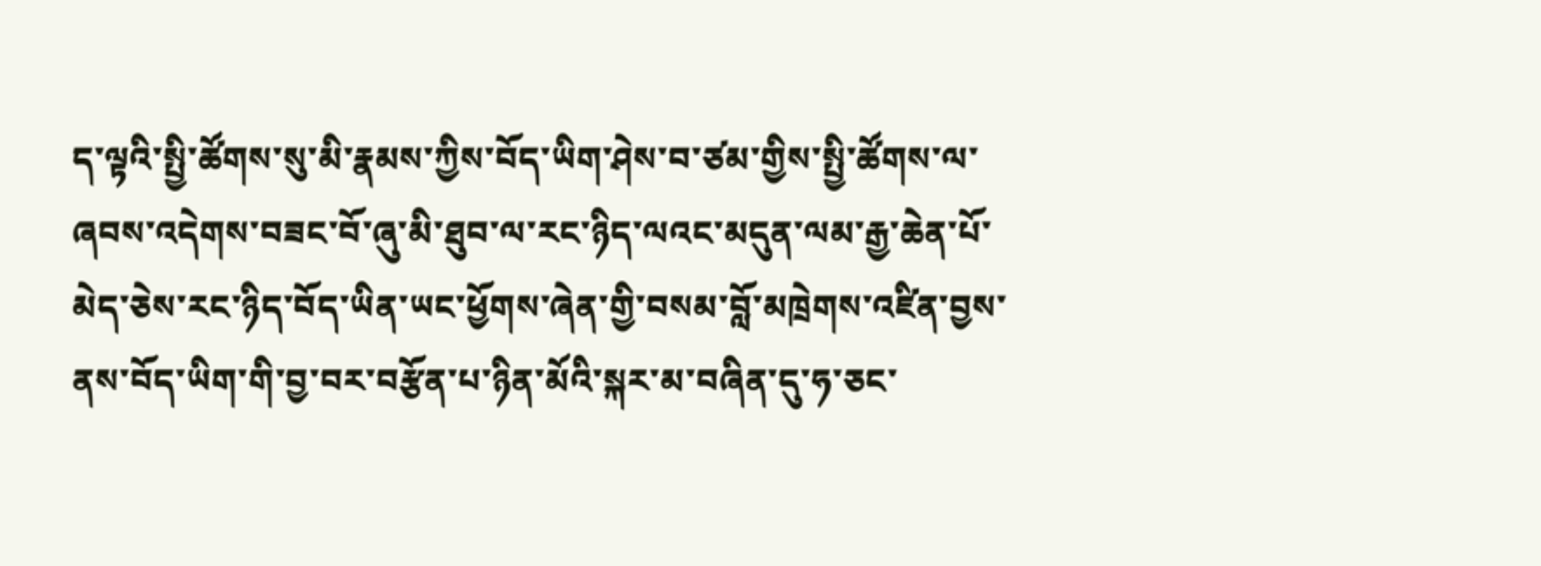ད་ལྟའི་སྤྱི་ཚོགས་སུ་མི་རྣམས་ཀྱིས་བོད་ཡིག་ཤེས་བ་ཙམ་གྱིས་སྤྱི་ཚོགས་ལ་ཞབས་འདེགས་བཟང་བོ་ཞུ་མི་ཐུབ་ལ་རང་ཉིད་ལའང་མདུན་ལམ་རྒྱ་ཆེན་པོ་མེད་ཅེས་རང་ཉིད་བོད་ཡིན་ཡང་ཕྱོགས་ཞེན་གྱི་བསམ་བློ་མཁྲེགས་འཛིན་བྱས་ནས་བོད་ཡིག་གི་བྱ་བར་བརྩོན་པ་ཉིན་མོའི་སྐར་མ་བཞིན་དུ་ཧ་ཅང་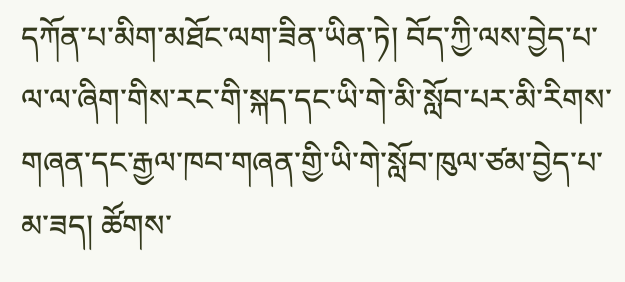དཀོན་པ་མིག་མཐོང་ལག་ཟིན་ཡིན་ཏེ། བོད་ཀྱི་ལས་བྱེད་པ་ལ་ལ་ཞིག་གིས་རང་གི་སྐད་དང་ཡི་གེ་མི་སློབ་པར་མི་རིགས་གཞན་དང་རྒྱལ་ཁབ་གཞན་གྱི་ཡི་གེ་སློབ་ཁུལ་ཙམ་བྱེད་པ་མ་ཟད། ཚོགས་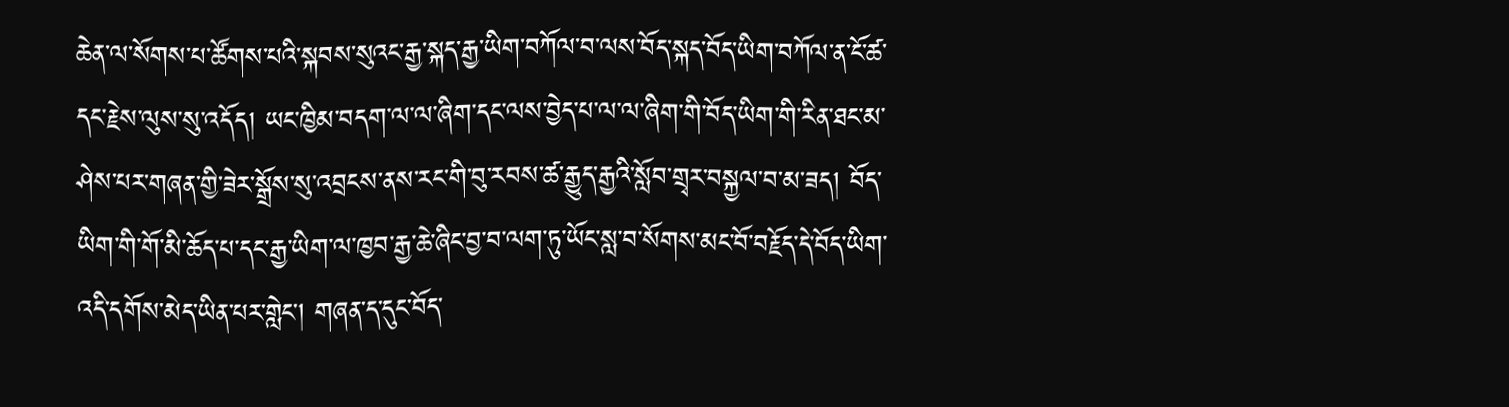ཆེན་ལ་སོགས་པ་ཚོགས་པའི་སྐབས་སུའང་རྒྱ་སྐད་རྒྱ་ཡིག་བཀོལ་བ་ལས་བོད་སྐད་བོད་ཡིག་བཀོལ་ན་ངོ་ཚ་དང་རྗེས་ལུས་སུ་འདོད། ཡང་ཁྱིམ་བདག་ལ་ལ་ཞིག་དང་ལས་བྱེད་པ་ལ་ལ་ཞིག་གི་བོད་ཡིག་གི་རིན་ཐང་མ་ཤེས་པར་གཞན་གྱི་ཟེར་སྒྲོས་སུ་འབྲངས་ནས་རང་གི་བུ་རབས་ཚ་རྒྱུད་རྒྱའི་སློབ་གྲྭར་བསྐྱལ་བ་མ་ཟད། བོད་ཡིག་གི་གོ་མི་ཆོད་པ་དང་རྒྱ་ཡིག་ལ་ཁྱབ་རྒྱ་ཆེ་ཞིང་བྱ་བ་ལག་ཏུ་ཡོང་སླ་བ་སོགས་མང་བོ་བརྗོད་དེ་བོད་ཡིག་འདི་དགོས་མེད་ཡིན་པར་གླེང་། གཞན་ད་དུང་བོད་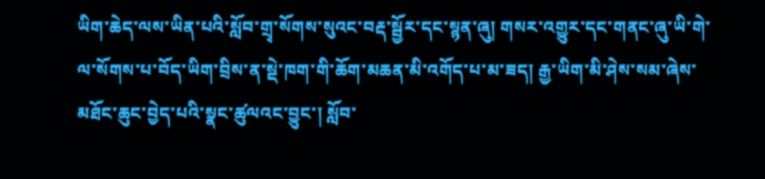ཡིག་ཆེད་ལས་ཡིན་པའི་སློབ་གྲྭ་སོགས་སུའང་བརྡ་སྦྱོར་དང་སྙན་ཞུ། གསར་འགྱུར་དང་གནང་ཞུ་ཡི་གེ་ལ་སོགས་པ་བོད་ཡིག་བྲིས་ན་སྡེ་ཁག་གི་ཆོག་མཆན་མི་འགོད་པ་མ་ཟད། རྒྱ་ཡིག་མི་ཤེས་སམ་ཞེས་མཐོང་ཆུང་བྱེད་པའི་སྣང་ཚུལའང་བྱུང་། སློབ་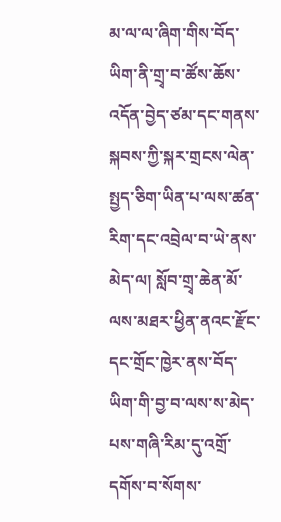མ་ལ་ལ་ཞིག་གིས་བོད་ཡིག་ནི་གྲྭ་བ་ཚོས་ཆོས་འདོན་བྱེད་ཙམ་དང་གནས་སྐབས་ཀྱི་སྐར་གྲངས་ལེན་སྤྱད་ཅིག་ཡིན་པ་ལས་ཚན་རིག་དང་འབྲེལ་བ་ཡེ་ནས་མེད་ལ། སློབ་གྲྭ་ཆེན་མོ་ལས་མཐར་ཕྱིན་ནའང་རྫོང་དང་གྲོང་ཁྱེར་ནས་བོད་ཡིག་གི་བྱ་བ་ལས་ས་མེད་པས་གཞི་རིམ་དུ་འགྲོ་དགོས་བ་སོགས་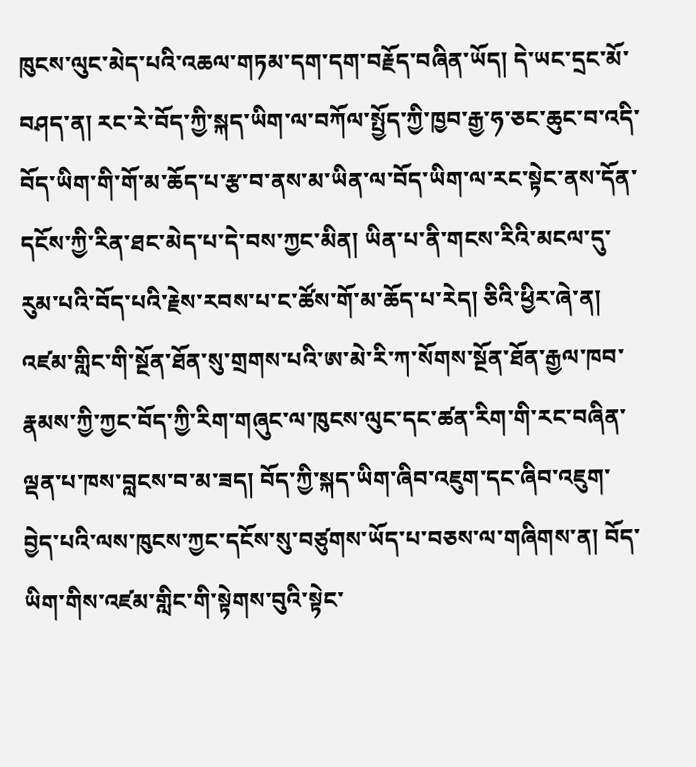ཁུངས་ལུང་མེད་པའི་འཆལ་གཏམ་དག་དག་བརྗོད་བཞིན་ཡོད། དེ་ཡང་དྲང་མོ་བཤད་ན། རང་རེ་བོད་ཀྱི་སྐད་ཡིག་ལ་བཀོལ་སྤྱོད་ཀྱི་ཁྱབ་རྒྱ་ཧ་ཅང་ཆུང་བ་འདི་བོད་ཡིག་གི་གོ་མ་ཆོད་པ་རྩ་བ་ནས་མ་ཡིན་ལ་བོད་ཡིག་ལ་རང་སྟེང་ནས་དོན་དངོས་ཀྱི་རིན་ཐང་མེད་པ་དེ་བས་ཀྱང་མིན། ཡིན་པ་ནི་གངས་རིའི་མངལ་དུ་རུམ་པའི་བོད་པའི་རྗེས་རབས་པ་ང་ཚོས་གོ་མ་ཆོད་པ་རེད། ཅིའི་ཕྱིར་ཞེ་ན། འཛམ་གླིང་གི་སྔོན་ཐོན་སུ་གྲགས་པའི་ཨ་མེ་རི་ཀ་སོགས་སྔོན་ཐོན་རྒྱལ་ཁབ་རྣམས་ཀྱི་ཀྱང་བོད་ཀྱི་རིག་གཞུང་ལ་ཁུངས་ལུང་དང་ཚན་རིག་གི་རང་བཞིན་ལྡན་པ་ཁས་བླངས་བ་མ་ཟད། བོད་ཀྱི་སྐད་ཡིག་ཞིབ་འཇུག་དང་ཞིབ་འཇུག་བྱེད་པའི་ལས་ཁུངས་ཀྱང་དངོས་སུ་བཙུགས་ཡོད་པ་བཅས་ལ་གཞིགས་ན། བོད་ཡིག་གིས་འཛམ་གླིང་གི་སྟེགས་བུའི་སྟེང་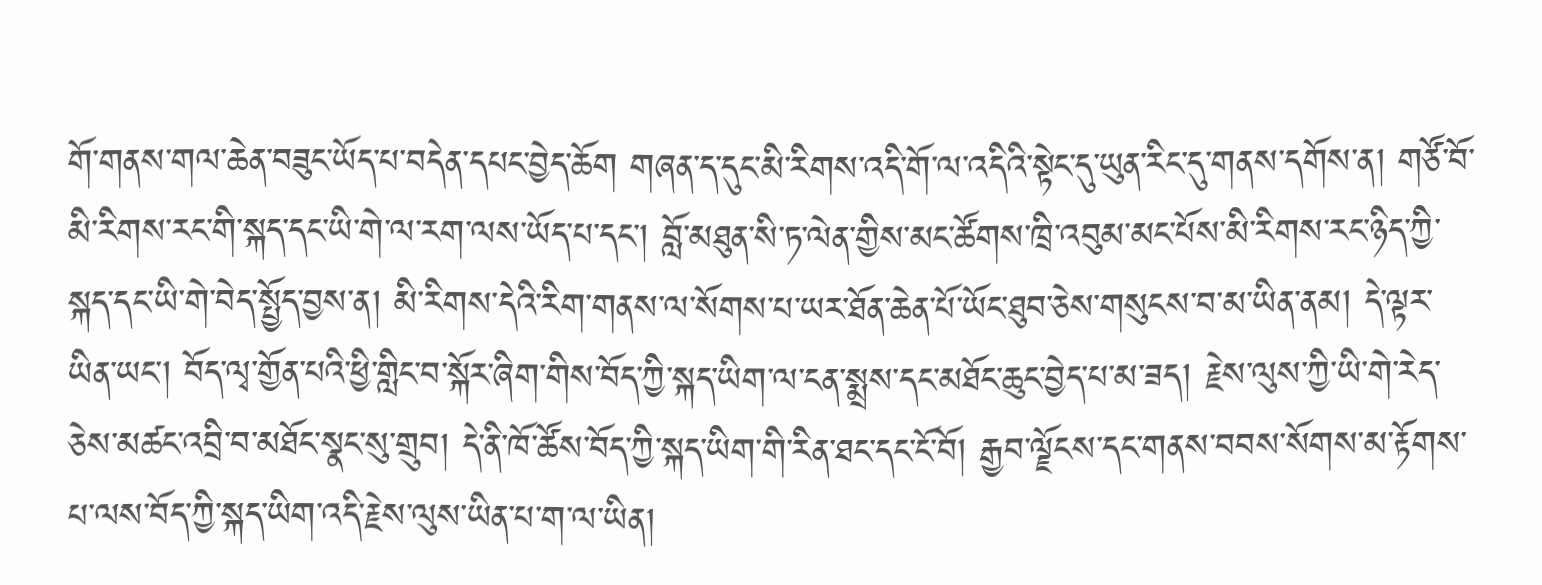གོ་གནས་གལ་ཆེན་བཟུང་ཡོད་པ་བདེན་དཔང་བྱེད་ཆོག གཞན་ད་དུང་མི་རིགས་འདི་གོ་ལ་འདིའི་སྟེང་དུ་ཡུན་རིང་དུ་གནས་དགོས་ན། གཙོ་བོ་མི་རིགས་རང་གི་སྐད་དང་ཡི་གེ་ལ་རག་ལས་ཡོད་པ་དང་། བློ་མཐུན་སི་ཏ་ལེན་གྱིས་མང་ཚོགས་ཁྲི་འབུམ་མང་པོས་མི་རིགས་རང་ཉིད་ཀྱི་སྐད་དང་ཡི་གེ་བེད་སྤྱོད་བྱས་ན། མི་རིགས་དེའི་རིག་གནས་ལ་སོགས་པ་ཡར་ཐོན་ཆེན་པོ་ཡོང་ཐུབ་ཅེས་གསུངས་བ་མ་ཡིན་ནམ། དེ་ལྟར་ཡིན་ཡང་། བོད་ལྭ་གྱོན་པའི་ཕྱི་གླིང་བ་སྐོར་ཞིག་གིས་བོད་ཀྱི་སྐད་ཡིག་ལ་ངན་སྨྲས་དང་མཐོང་ཆུང་བྱེད་པ་མ་ཟད། རྗེས་ལུས་ཀྱི་ཡི་གེ་རེད་ཅེས་མཚང་འབྲི་བ་མཐོང་སྣང་སུ་གྲུབ། དེ་ནི་ཁོ་ཚོས་བོད་ཀྱི་སྐད་ཡིག་གི་རིན་ཐང་དང་ངོ་བོ། རྒྱབ་ལྗོངས་དང་གནས་བབས་སོགས་མ་རྟོགས་པ་ལས་བོད་ཀྱི་སྐད་ཡིག་འདི་རྗེས་ལུས་ཡིན་པ་ག་ལ་ཡིན།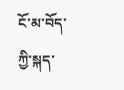ངོ་མ་བོད་ཀྱི་སྐད་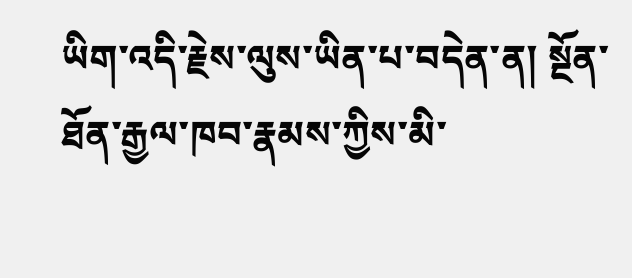ཡིག་འདི་རྗེས་ལུས་ཡིན་པ་བདེན་ན། སྔོན་ཐོན་རྒྱལ་ཁབ་རྣམས་ཀྱིས་མི་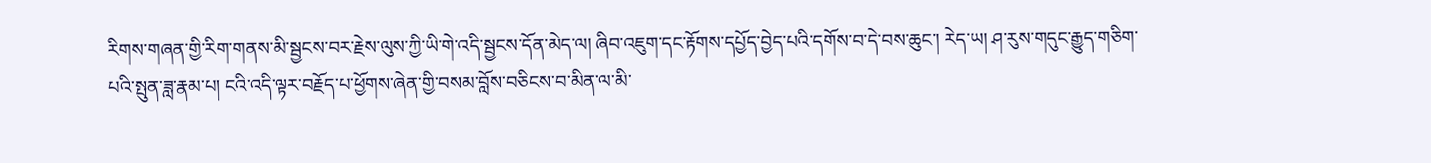རིགས་གཞན་གྱི་རིག་གནས་མི་སྦྱངས་བར་རྗེས་ལུས་ཀྱི་ཡི་གེ་འདི་སྦྱངས་དོན་མེད་ལ། ཞིབ་འཇུག་དང་རྟོགས་དཔྱོད་བྱེད་པའི་དགོས་བ་དེ་བས་ཆུང་། རེད་ཡ། ཤ་རུས་གདུང་རྒྱུད་གཅིག་པའི་སྤུན་ཟླ་རྣམ་པ། ངའི་འདི་ལྟར་བརྗོད་པ་ཕྱོགས་ཞེན་གྱི་བསམ་བློས་བཅིངས་བ་མིན་ལ་མི་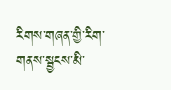རིགས་གཞན་གྱི་རིག་གནས་སྦྱངས་མི་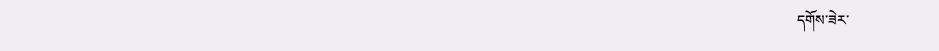དགོས་ཟེར་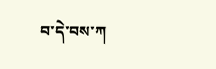བ་དེ་བས་ཀ